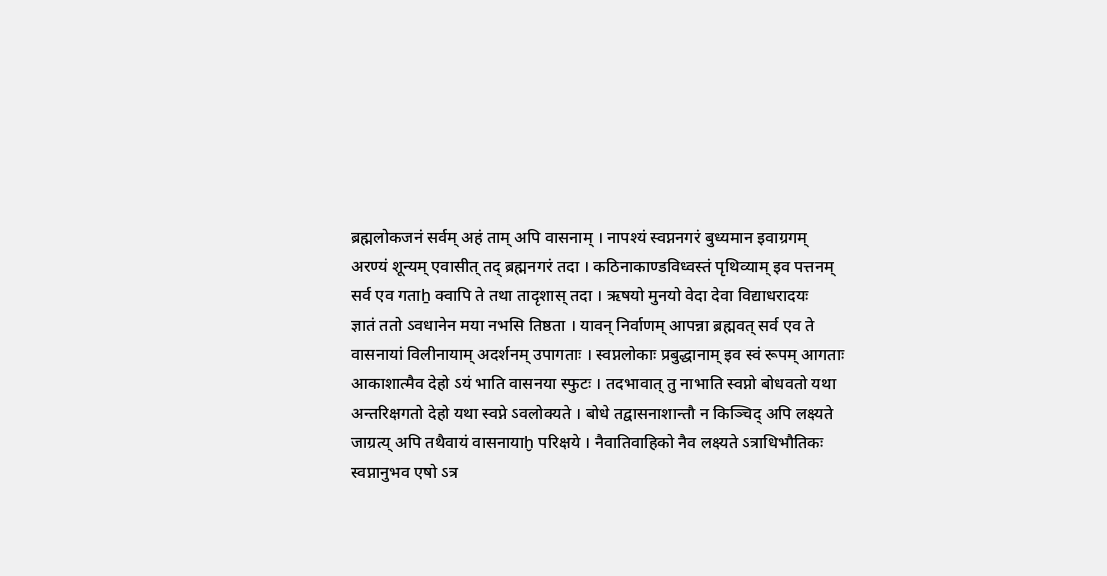ब्रह्मलोकजनं सर्वम् अहं ताम् अपि वासनाम् । नापश्यं स्वप्ननगरं बुध्यमान इवाग्रगम्
अरण्यं शून्यम् एवासीत् तद् ब्रह्मनगरं तदा । कठिनाकाण्डविध्वस्तं पृथिव्याम् इव पत्तनम्
सर्व एव गताẖ क्वापि ते तथा तादृशास् तदा । ऋषयो मुनयो वेदा देवा विद्याधरादयः
ज्ञातं ततो ऽवधानेन मया नभसि तिष्ठता । यावन् निर्वाणम् आपन्ना ब्रह्मवत् सर्व एव ते
वासनायां विलीनायाम् अदर्शनम् उपागताः । स्वप्नलोकाः प्रबुद्धानाम् इव स्वं रूपम् आगताः
आकाशात्मैव देहो ऽयं भाति वासनया स्फुटः । तदभावात् तु नाभाति स्वप्नो बोधवतो यथा
अन्तरिक्षगतो देहो यथा स्वप्ने ऽवलोक्यते । बोधे तद्वासनाशान्तौ न किञ्चिद् अपि लक्ष्यते
जाग्रत्य् अपि तथैवायं वासनायाḫ परिक्षये । नैवातिवाहिको नैव लक्ष्यते ऽत्राधिभौतिकः
स्वप्नानुभव एषो ऽत्र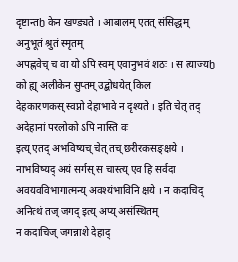दृष्टान्तẖ केन खण्ड्यते । आबालम् एतत् संसिद्धम् अनुभूतं श्रुतं स्मृतम्
अपह्नवेच् च वा यो ऽपि स्वम् एवानुभवं शठः । स त्याज्यẖ को ह्य् अलीकेन सुप्तम् उद्बोधयेत् किल
देहकारणकस् स्वप्नो देहाभावे न दृश्यते । इति चेत् तद् अदेहानां परलोको ऽपि नास्ति वः
इत्य् एतद् अभविष्यच् चेत् तच् छरीरकसङ्क्षये । नाभविष्यद् अयं सर्गस् स चास्त्य् एव हि सर्वदा
अवयवविभागात्मन्य् अवश्यंभाविनि क्षये । न कदाचिद् अनित्थं तज् जगद् इत्य् अप्य् असंस्थितम्
न कदाचिज् जगन्नाशे देहाद्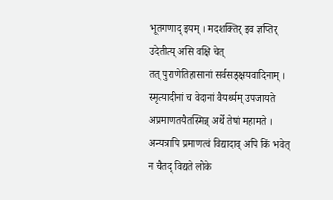भूतगणाद् इयम् । मदशक्तिर् इव ज्ञप्तिर् उदेतीत्य् असि वक्षि चेत्
तत् पुराणेतिहासानां सर्वसङ्क्षयवादिनाम् । स्मृत्यादीनां च वेदानां वैयर्थ्यम् उपजायते
अप्रमाणतयैतस्मिन्न् अर्थे तेषां महामते । अन्यत्रापि प्रमाणत्वं विद्यादाव् अपि किं भवेत्
न चैतद् विद्यते लोके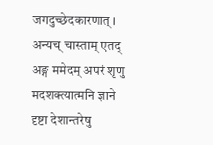जगदुच्छेदकारणात् । अन्यच् चास्ताम् एतद् अङ्ग ममेदम् अपरं शृणु
मदशक्त्यात्मनि ज्ञाने दृष्टा देशान्तरेषु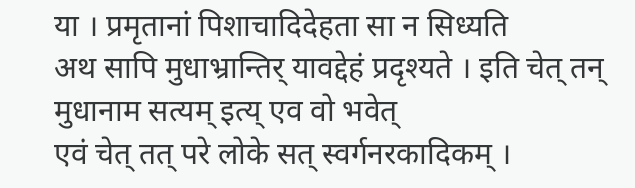या । प्रमृतानां पिशाचादिदेहता सा न सिध्यति
अथ सापि मुधाभ्रान्तिर् यावद्देहं प्रदृश्यते । इति चेत् तन् मुधानाम सत्यम् इत्य् एव वो भवेत्
एवं चेत् तत् परे लोके सत् स्वर्गनरकादिकम् ।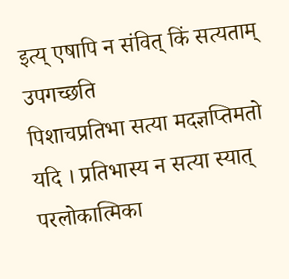इत्य् एषापि न संवित् किं सत्यताम् उपगच्छति
पिशाचप्रतिभा सत्या मदज्ञप्तिमतो यदि । प्रतिभास्य न सत्या स्यात् परलोकात्मिका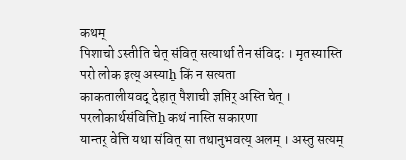कथम्
पिशाचो ऽस्तीति चेत् संवित् सत्यार्था तेन संविदः । मृतस्यास्ति परो लोक इत्य् अस्याẖ किं न सत्यता
काकतालीयवद् देहात् पैशाची ज्ञप्तिर् अस्ति चेत् । परलोकार्थसंवित्तिẖ कथं नास्ति सकारणा
यान्तर् वेत्ति यथा संवित् सा तथानुभवत्य् अलम् । अस्तु सत्यम्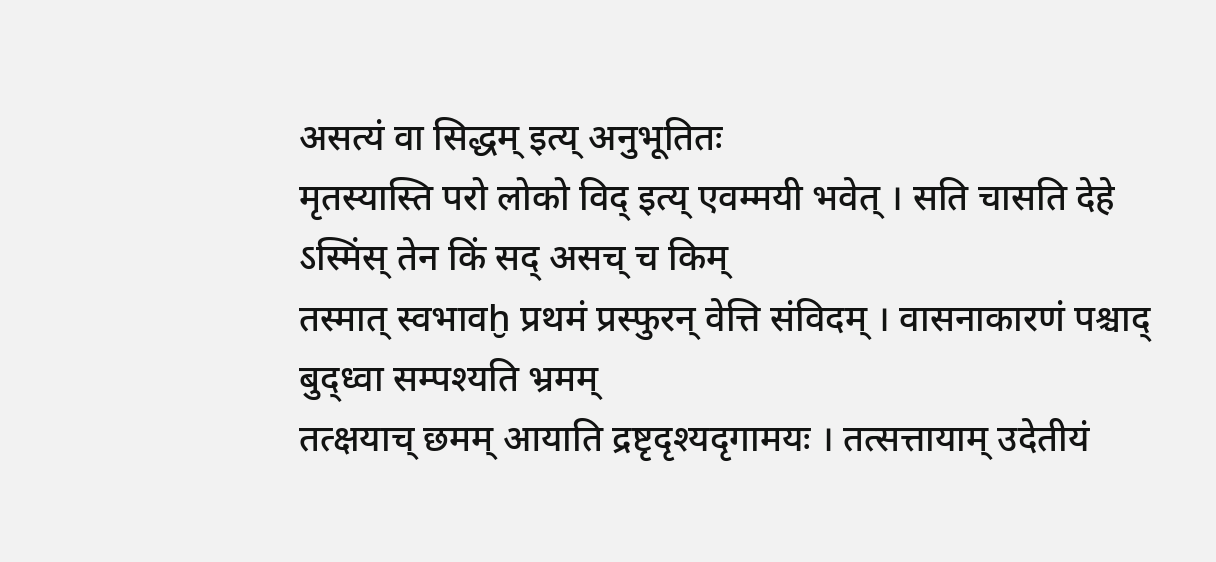असत्यं वा सिद्धम् इत्य् अनुभूतितः
मृतस्यास्ति परो लोको विद् इत्य् एवम्मयी भवेत् । सति चासति देहे ऽस्मिंस् तेन किं सद् असच् च किम्
तस्मात् स्वभावḫ प्रथमं प्रस्फुरन् वेत्ति संविदम् । वासनाकारणं पश्चाद् बुद्ध्वा सम्पश्यति भ्रमम्
तत्क्षयाच् छमम् आयाति द्रष्टृदृश्यदृगामयः । तत्सत्तायाम् उदेतीयं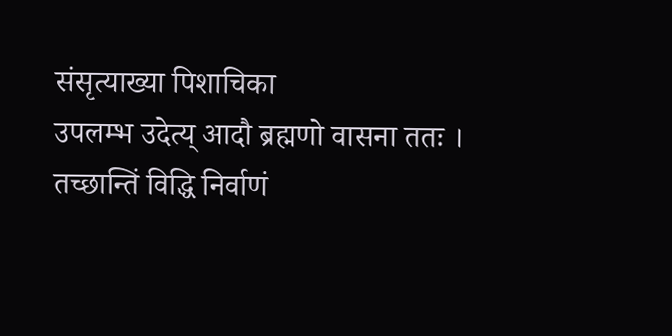संसृत्याख्या पिशाचिका
उपलम्भ उदेत्य् आदौ ब्रह्मणो वासना ततः । तच्छान्तिं विद्धि निर्वाणं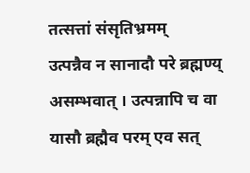तत्सत्तां संसृतिभ्रमम्
उत्पन्नैव न सानादौ परे ब्रह्मण्य् असम्भवात् । उत्पन्नापि च वा यासौ ब्रह्मैव परम् एव सत्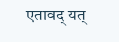एतावद् यत्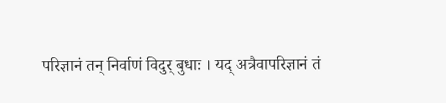परिज्ञानं तन् निर्वाणं विदुर् बुधाः । यद् अत्रैवापरिज्ञानं तं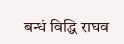बन्धं विद्धि राघव